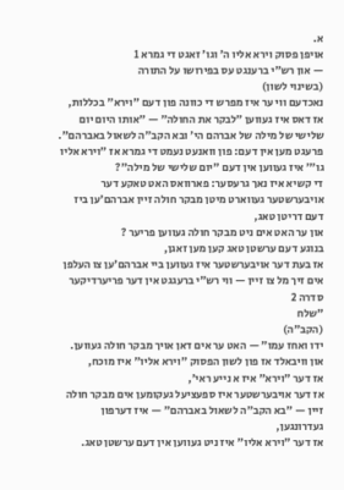א.
אויפן פסוק וירא אליו ה׳ וגו׳ זאגט די גמרא 1
— און רש״י ברענגט עס בפירושו על התורה
(בשינוי לשון)
נאכדעם ווי ער איז מפרש די כוונה פון דעם "וירא" בכללות,
אז דאס איז געווען ״לבקר את החולה״ — "אותו היום יום שלישי של מילה של אברהם הי׳ ובא הקב״ה לשאול באברהם".
פרעגט מען אין דעם: פון וואנעט נעמט די גמרא אז "וירא אליו גו"׳ איז געווען אין דעם "יום שלישי של מילה"?
די קשיא איז נאך גרעסער: פארוואס האט טאקע דער אויבערשטער געווארט מיטן מבקר חולה זיין אברהם׳ען ביז דעם דריטן טאג,
און ער האט אים ניט מבקר חולה געווען פריער ?
בנוגע דעם ערשטן טאג קען מען זאגן,
אז בעת דער אויבערשטער איז געווען ביי אברהם׳ען צו העלפן אים זיך מל צו זיין — ווי רש״י ברעגגט אין דער פריערדיקער סדרה 2
"שלח
(הקב״ה)
ידו ואחז עמו״ — האט ער אים דאן אויך מבקר חולה געווען.
און וויבאלד אז פון לשון הפסוק "וירא אליו" איז מוכח,
אז דער "וירא" איז א נייע ראי׳,
אז דער אויבערשטער איז ספעציעל געקומען אים מבקר חולה זיין — "בא הקב״ה לשאול באברהם״ — איז דערפון געדרונגען,
אז דער "וירא אליו" איז ניט געווען אין דעם ערשטן טאג.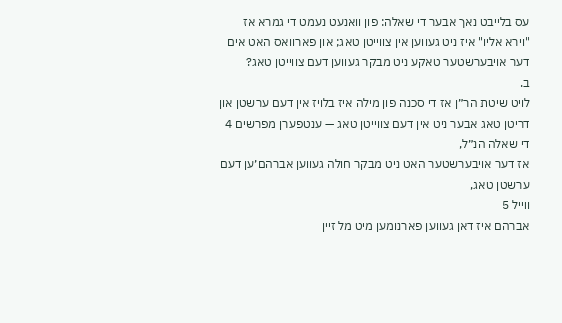עס בלייבט נאך אבער די שאלה: פון וואנעט נעמט די גמרא אז "וירא אליו" איז ניט געווען אין צווייטן טאג; און פארוואס האט אים דער אויבערשטער טאקע ניט מבקר געווען דעם צווייטן טאג?
ב.
לויט שיטת הר״ן אז די סכנה פון מילה איז בלויז אין דעם ערשטן און דריטן טאג אבער ניט אין דעם צווייטן טאג — ענטפערן מפרשים 4
די שאלה הנ״ל,
אז דער אויבערשטער האט ניט מבקר חולה געווען אברהם׳ען דעם ערשטן טאג,
וױיל 5
אברהם איז דאן געווען פארנומען מיט מל זיין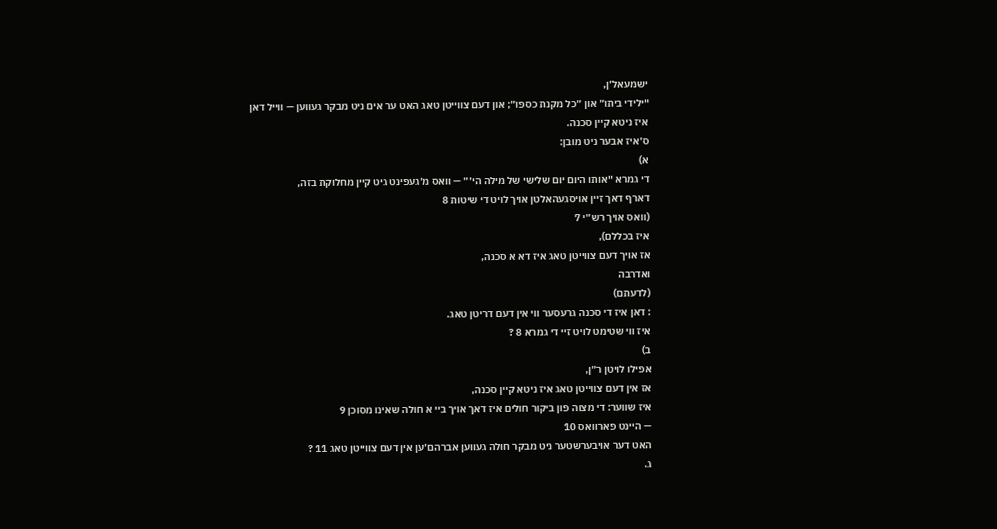ישמעאל׳ן,
"ילידי ביתו״ און ״כל מקנת כספו״; און דעם צווייטן טאג האט ער אים ניט מבקר געווען — ווייל דאן איז ניטא קיין סכנה.
ס׳איז אבער ניט מובן:
א)
די גמרא "אותו היום יום שלישי של מילה הי׳״ — וואס מ׳געפינט גיט קיין מחלוקת בזה,
דארף דאך זיין אויסגעהאלטן אויך לויט די שיטות 8
(וואס אויך רש״י 7
איז בכללם),
אז אויך דעם צווייטן טאג איז דא א סכנה,
ואדרבה
(לדעתם)
: דאן איז די סכנה גרעסער ווי אין דעם דריטן טאג.
איז ווי שטימט לויט זיי די גמרא 8 ?
ב)
אפילו לויטן ר״ן,
אז אין דעם צווייטן טאג איז ניטא קיין סכנה,
איז שווער: די מצוה פון ביקור חולים איז דאך אויך ביי א חולה שאינו מסוכן 9
— היינט פארוואס 10
האט דער אויבערשטער ניט מבקר חולה געווען אברהם׳ען אין דעם צווייטן טאג 11 ?
ג.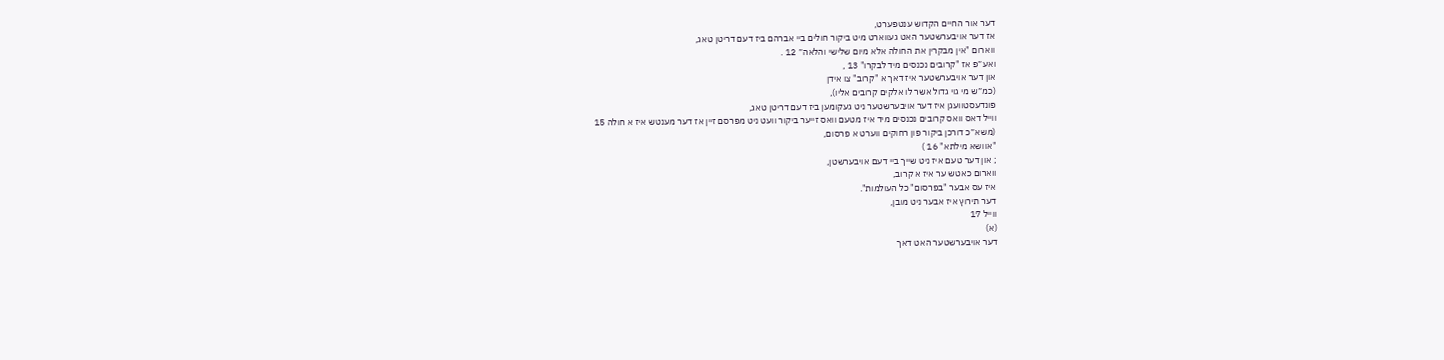דער אור החיים הקדוש ענטפערט,
אז דער אויבערשטער האט געווארט מיט ביקור חולים ביי אברהם ביז דעם דריטן טאג,
ווארום "אין מבקרין את החולה אלא מיום שלישי והלאה״ 12 .
ואע״פ אז "קרובים נכנסים מיד לבקרו" 13 ,
און דער אויבערשטער איז דאך א "קרוב" צו אידן
(כמ״ש מי גוי גדול אשר לו אלקים קרובים אליו),
פונדעסטוועגן איז דער אויבערשטער ניט געקומען ביז דעם דריטן טאג,
ווייל דאס וואס קרובים נכנסים מיד איז מטעם וואס זייער ביקור וועט ניט מפרסם זיין אז דער מענטש איז א חולה 15
(משא״כ דורכן ביקור פון רחוקים ווערט א פרסום,
"אוושא מילתא" 16 )
; און דער טעם איז ניט שייך ביי דעם אויבערשטן,
ווארום כאטש ער איז א קרוב,
איז עס אבער "בפרסום" כל העולמות".
דער תירוץ איז אבער ניט מובן,
ווייל 17
(א)
דער אויבערשטער האט דאך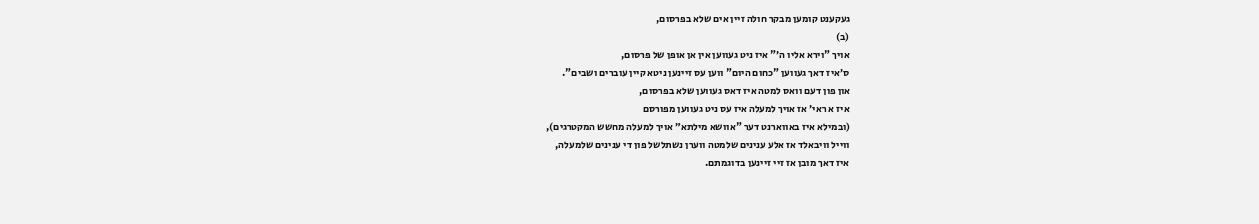געקענט קומען מבקר חולה זיין אים שלא בפרסום,
(ב)
אויך "וירא אליו ה׳" איז ניט געווען אין אן אופן של פרסום,
ס׳איז דאך געווען "כחום היום" ווען עס זיינען ניטא קיין עוברים ושבים".
און פון דעם וואס למטה איז דאס געווען שלא בפרסום,
איז א ראי׳ אז אויך למעלה איז עס ניט געווען מפורסם
(ובמילא איז באווארנט דער "אוושא מילתא״ אויך למעלה מחשש המקטרגים),
ווייל וויבאלד אז אלע ענינים שלמטה ווערן נשתלשל פון די ענינים שלמעלה,
איז דאך מובן אז זיי זיינען בדוגמתם.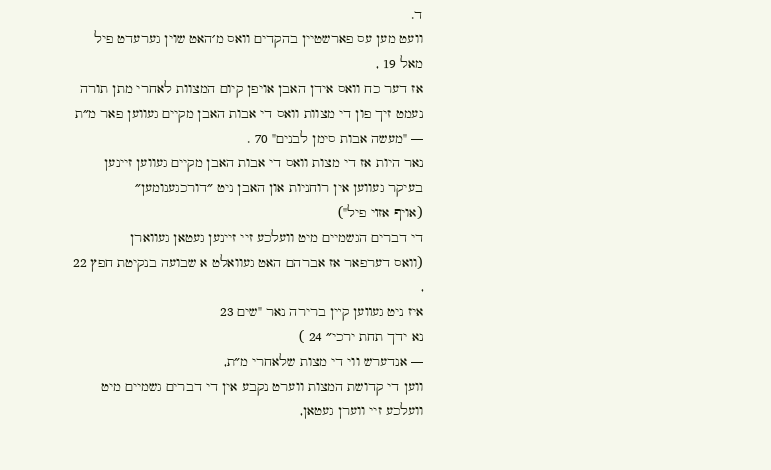ד.
וועט מען עס פארשטיין בהקדים וואס מ׳האט שוין גערעדט פיל מאל 19 ,
אז דער כח וואס אידן האבן אויפן קיום המצוות לאחרי מתן תורה נעמט זיך פון די מצוות וואס די אבות האבן מקיים געווען פאר מ״ת — "מעשה אבות סימן לבנים" 70 .
נאר היות אז די מצות וואס די אבות האבן מקיים געווען זיינען בעיקר געווען אין רוחניות און האבן ניט ״דורכגענומען״
(אויף אזױ פיל")
די דברים הגשמיים מיט וועלכע זיי זיינען געטאן געווארן
(וואס דערפאר אז אברהם האט געוואלט א שבועה בנקיטת חפץ 22 ,
איז ניט געװען קײן ברירה נאר "שים 23
נא ידך תחת ירכי״ 24 )
— אנדערש ווי די מצות שלאחרי מ״ת,
ווען די קדושת המצות ווערט נקבע אין די דברים גשמיים מיט וועלכע זיי ווערן געטאן,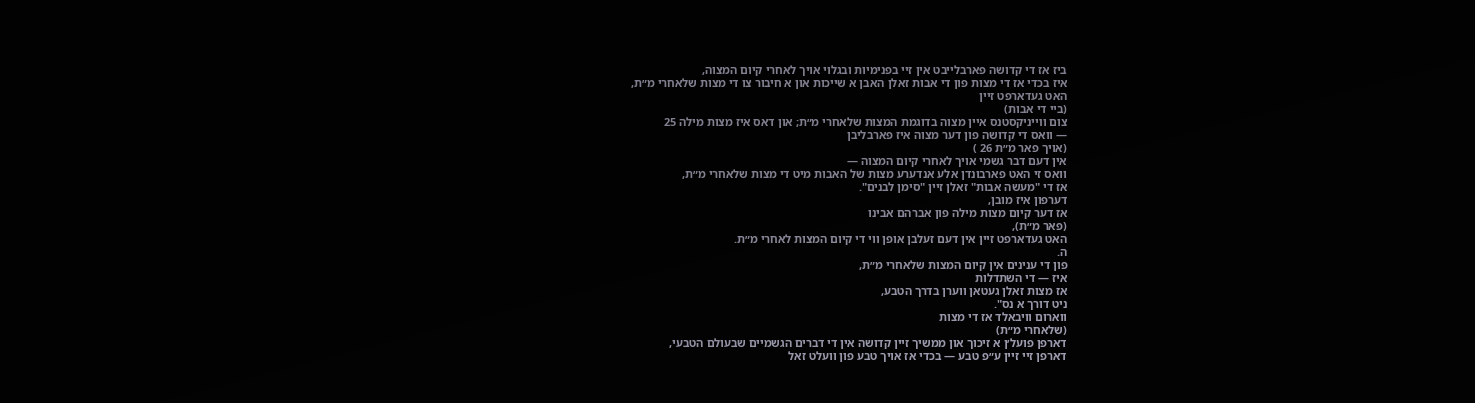ביז אז די קדושה פארבלייבט אין זיי בפנימיות ובגלוי אויך לאחרי קיום המצוה,
איז בכדי אז די מצות פון די אבות זאלן האבן א שייכות און א חיבור צו די מצות שלאחרי מ״ת,
האט געדארפט זיין
(ביי די אבות)
צום וױיניקסטנס איין מצוה בדוגמת המצות שלאחרי מ״ת; און דאס איז מצות מילה 25
— וואס די קדושה פון דער מצוה איז פארבליבן
(אויך פאר מ״ת 26 )
אין דעם דבר גשמי אויך לאחרי קיום המצוה —
וואס זי האט פארבונדן אלע אנדערע מצות של האבות מיט די מצות שלאחרי מ״ת,
אז די "מעשה אבות" זאלן זיין "סימן לבנים".
דערפון איז מובן,
אז דער קיום מצות מילה פון אברהם אבינו
(פאר מ״ת),
האט געדארפט זיין אין דעם זעלבן אופן ווי די קיום המצות לאחרי מ״ת.
ה.
פון די ענינים אין קיום המצות שלאחרי מ״ת,
איז — די השתדלות
אז מצות זאלן געטאן ווערן בדרך הטבע,
ניט דורך א נס".
ווארום וויבאלד אז די מצות
(שלאחרי מ״ת)
דארפן פועל׳ן א זיכוך און ממשיך זיין קדושה אין די דברים הגשמיים שבעולם הטבעי,
דארפן זיי זיין ע״פ טבע — בכדי אז אויך טבע פון וועלט זאל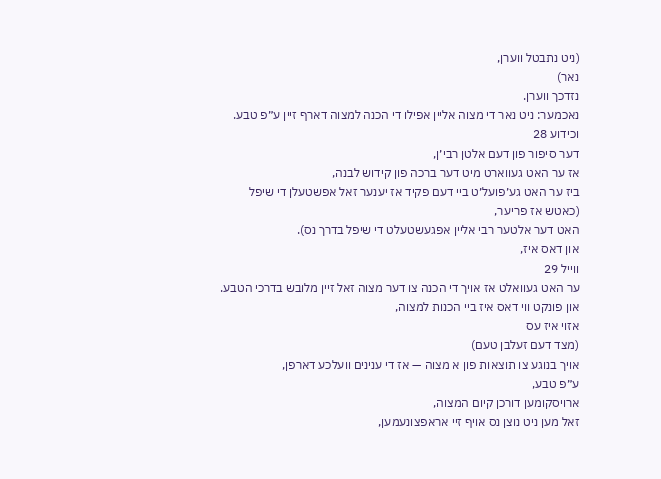(ניט נתבטל ווערן,
נאר)
נזדכך ווערן.
נאכמער: ניט נאר די מצוה אליין אפילו די הכנה למצוה דארף זיין ע״פ טבע.
וכידוע 28
דער סיפור פון דעם אלטן רבי׳ן,
אז ער האט געווארט מיט דער ברכה פון קידוש לבנה,
ביז ער האט גע׳פועל׳ט ביי דעם פקיד אז יענער זאל אפשטעלן די שיפל
(כאטש אז פריער,
האט דער אלטער רבי אליין אפגעשטעלט די שיפל בדרך נס).
און דאס איז,
ווייל 29
ער האט געוואלט אז אויך די הכנה צו דער מצוה זאל זיין מלובש בדרכי הטבע.
און פונקט ווי דאס איז ביי הכנות למצוה,
אזוי איז עס
(מצד דעם זעלבן טעם)
אויך בנוגע צו תוצאות פון א מצוה — אז די ענינים וועלכע דארפן,
ע״פ טבע,
ארויסקומען דורכן קיום המצוה,
זאל מען ניט נוצן נס אויף זיי אראפצונעמען,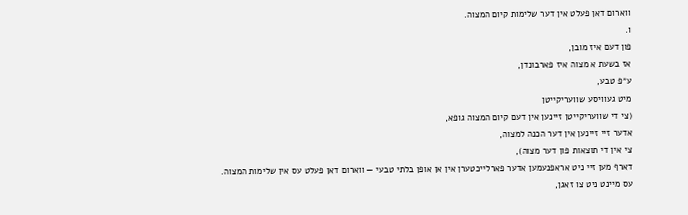ווארום דאן פעלט אין דער שלימות קיום המצוה.
ו.
פון דעם איז מובן,
אז בשעת א מצוה איז פארבונדן,
ע״פ טבע,
מיט געוויסע שוועריקייטן
(צי די שוועריקייטן זיינען אין דעם קיום המצוה גופא,
אדער זיי זיינען אין דער הכנה למצוה,
צי אין די תוצאות פון דער מצוה),
דארף מען זיי ניט אראפנעמען אדער פארלייכטערן אין אן אופן בלתי טבעי — ווארום דאן פעלט עס אין שלימות המצוה.
עס מיינט ניט צו זאגן,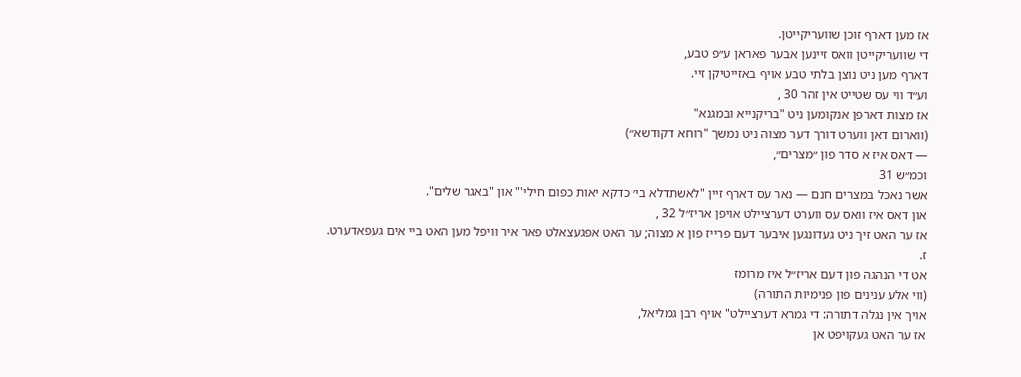אז מען דארף זוכן שוועריקייטן.
די שוועריקייטן וואס זיינען אבער פאראן ע״פ טבע,
דארף מען ניט נוצן בלתי טבע אויף באזייטיקן זיי.
וע״ד ווי עס שטייט אין זהר 30 ,
אז מצות דארפן אנקומען ניט "בריקנייא ובמגנא"
(ווארום דאן ווערט דורך דער מצוה ניט נמשך "רוחא דקודשא״)
— דאס איז א סדר פון ״מצרים״,
וכמ״ש 31
אשר נאכל במצרים חנם — נאר עס דארף זיין "לאשתדלא בי׳ כדקא יאות כפום חילי'" און "באגר שלים".
און דאס איז וואס עס ווערט דערציילט אויפן אריז״ל 32 ,
אז ער האט זיך ניט געדונגען איבער דעם פרייז פון א מצוה; ער האט אפגעצאלט פאר איר וויפל מען האט ביי אים געפאדערט.
ז.
אט די הנהגה פון דעם אריז״ל איז מרומז
(ווי אלע ענינים פון פנימיות התורה)
אויך אין נגלה דתורה: די גמרא דערציילט" אויף רבן גמליאל,
אז ער האט געקויפט אן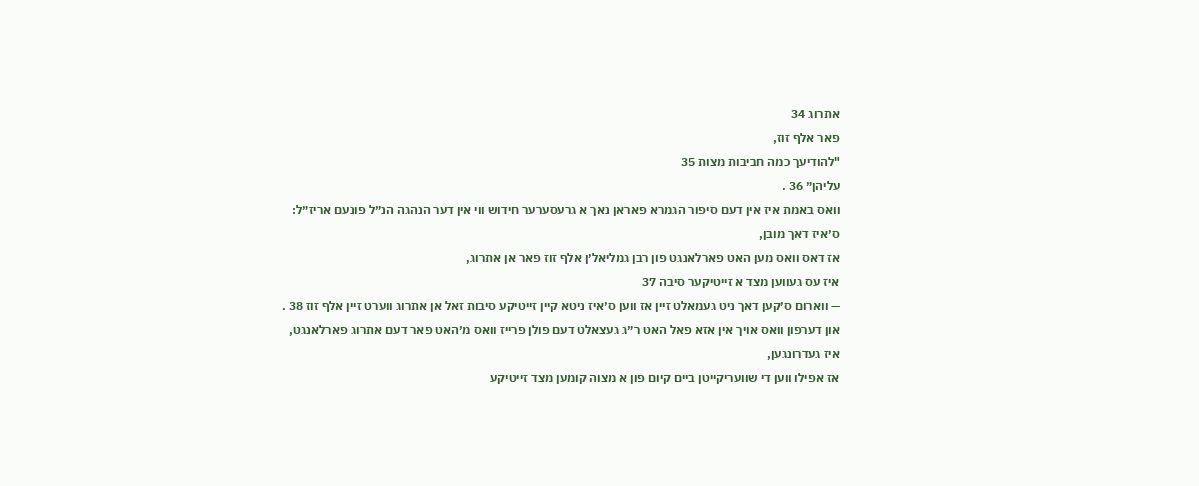אתרוג 34
פאר אלף זוז,
"להודיעך כמה חביבות מצות 35
עליהן״ 36 .
וואס באמת איז אין דעם סיפור הגמרא פאראן נאך א גרעסערער חידוש ווי אין דער הנהגה הנ״ל פונעם אריז״ל:
ס׳איז דאך מובן,
אז דאס וואס מען האט פארלאנגט פון רבן גמליאל׳ן אלף זוז פאר אן אתרוג,
איז עס געווען מצד א זייטיקער סיבה 37
— ווארום ס׳קען דאך ניט געמאלט זיין אז ווען ס׳איז ניטא קיין זייטיקע סיבות זאל אן אתרוג ווערט זיין אלף זוז 38 .
און דערפון וואס אויך אין אזא פאל האט ר״ג געצאלט דעם פולן פרייז וואס מ׳האט פאר דעם אתרוג פארלאנגט,
איז געדרונגען,
אז אפילו ווען די שוועריקייטן ביים קיום פון א מצוה קומען מצד זייטיקע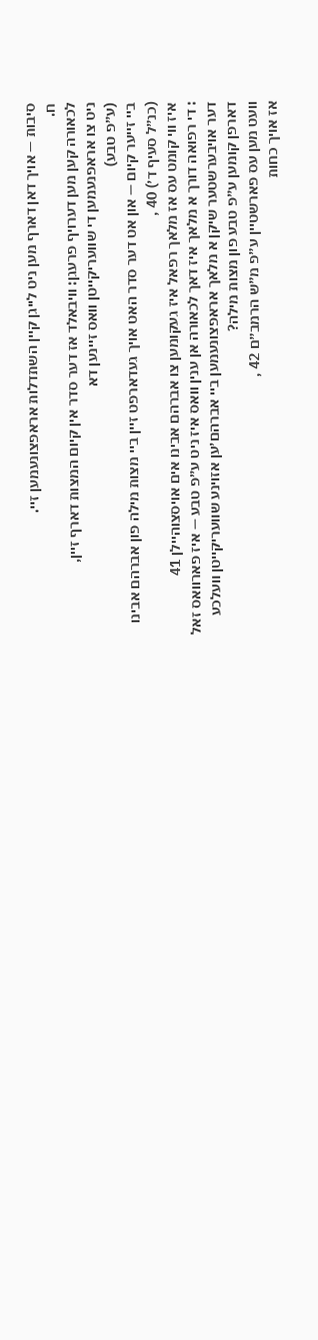סיבות — אויך דאן דארף מען ניט לייגן קיין השתדלות אראפצונעמען זיי.
ח.
לכאורה קען מען דערויף פרעגן: וויבאלד אז דער סדר אין קיום המצות דארף זיין,
ניט צו אראפנעמען די שוועריקייטן וואס זיינען דא
(ע״פ טבע)
ביי זייער קיום — און אט דער סדר האט אויך געדארפט זיין ביי מצות מילה פון אברהם אבינו
(כנ״ל סעיף ד׳) 40 ,
איז ווי קומט עס אז מלאך רפאל איז געקומען צו אברהם אבינו אים אויסצוהיילן 41
: די רפואה דורך א מלאך איז דאך לכאורה אן ענין וואס איז ניט ע״פ טבע — איז פארוואס זאל דער אויבערשטער שיקן א מלאך אראפצונעמען ביי אברהם׳ען אזוינע שװעריקײטן װעלכע דארפן קומען ע״פ טבע פון מצות מילה?
וועט מען עס פארשטיין ע״פ מ״ש הרמב״ם 42 ,
אז אויך כחות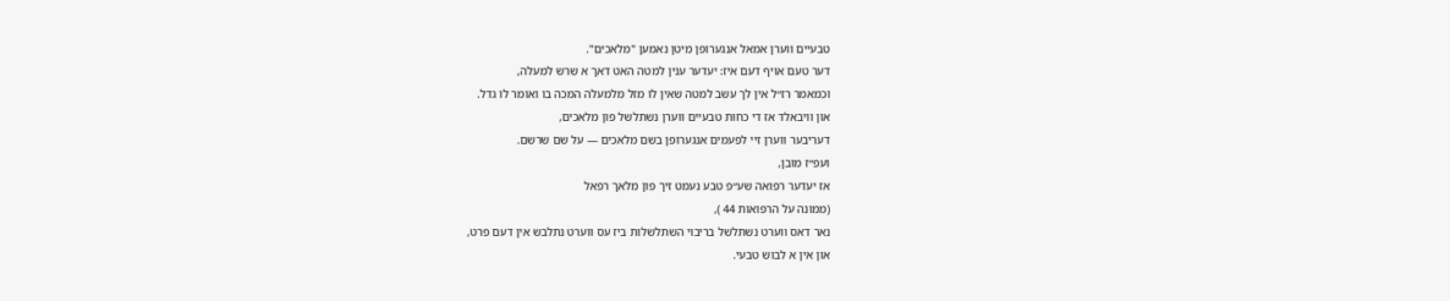טבעיים ווערן אמאל אנגערופן מיטן נאמען "מלאכים".
דער טעם אויף דעם איז: יעדער ענין למטה האט דאך א שרש למעלה,
וכמאמר רז״ל אין לך עשב למטה שאין לו מזל מלמעלה המכה בו ואומר לו גדל.
און וויבאלד אז די כחות טבעיים ווערן נשתלשל פון מלאכים,
דעריבער ווערן זיי לפעמים אנגערופן בשם מלאכים — על שם שרשם.
ועפ״ז מובן,
אז יעדער רפואה שע״פ טבע נעמט זיך פון מלאך רפאל
(ממונה על הרפואות 44 ),
נאר דאס ווערט נשתלשל בריבוי השתלשלות ביז עס ווערט נתלבש אין דעם פרט,
און אין א לבוש טבעי.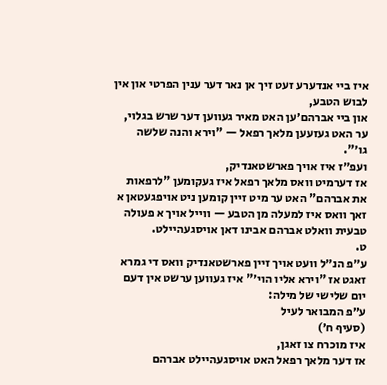איז ביי אנדערע זעט זיך אן נאר דער ענין הפרטי און אין לבוש הטבע,
און ביי אברהם׳ען האט מאיר געווען דער שרש בגלוי,
ער האט געזעען מלאך רפאל — "וירא והנה שלשה גו׳".
ועפ״ז איז אויך פארשטאנדיק,
אז דערמיט וואס מלאך רפאל איז געקומען "לרפאות את אברהם" האט ער מיט זיין קומען ניט אויפגעטאן א זאך וואס איז למעלה מן הטבע — ווייל אויך א פעולה טבעית וואלט אברהם אבינו דאן אויסגעהיילט.
ט.
ע״פ הנ״ל וועט אויך זיין פארשטאנדיק וואס די גמרא זאגט אז "וירא אליו הוי׳" איז געווען ערשט אין דעם יום שלישי של מילה:
ע״פ המבואר לעיל
(סעיף ח׳)
איז מוכרח צו זאגן,
אז דער מלאך רפאל האט אויסגעהיילט אברהם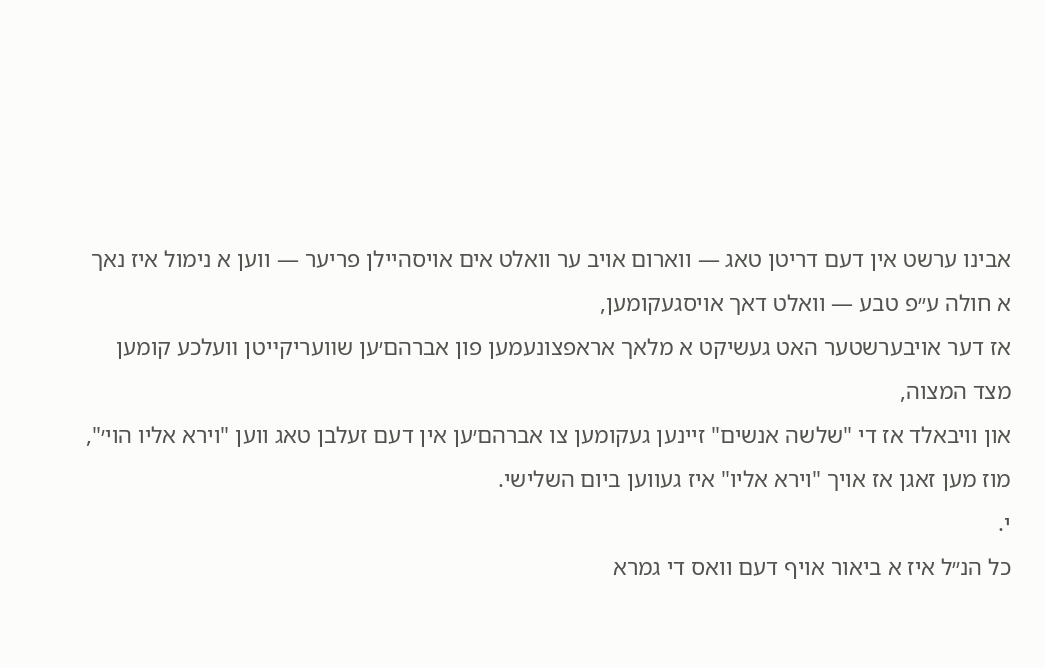אבינו ערשט אין דעם דריטן טאג — ווארום אויב ער וואלט אים אויסהיילן פריער — ווען א נימול איז נאך א חולה ע״פ טבע — וואלט דאך אויסגעקומען,
אז דער אויבערשטער האט געשיקט א מלאך אראפצונעמען פון אברהם׳ען שװעריקײטן װעלכע קומען מצד המצוה,
און וויבאלד אז די "שלשה אנשים" זיינען געקומען צו אברהם׳ען אין דעם זעלבן טאג ווען "וירא אליו הוי׳",
מוז מען זאגן אז אויך "וירא אליו" איז געווען ביום השלישי.
י.
כל הנ״ל איז א ביאור אויף דעם וואס די גמרא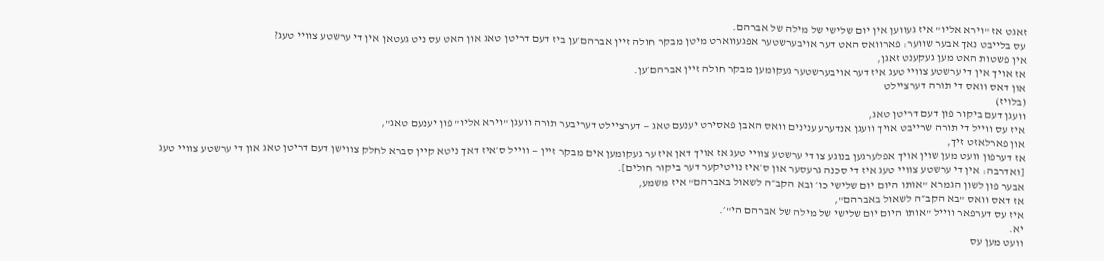זאגט אז "וירא אליו" איז געווען אין יום שלישי של מילה של אברהם.
עס בלייבט נאך אבער שווער: פארוואס האט דער אויבערשטער אפגעווארט מיטן מבקר חולה זיין אברהם׳ען ביז דעם דריטן טאג און האט עס ניט געטאן אין די ערשטע צוויי טעג?
אין פשטות האט מען געקענט זאגן,
אז אויך אין די ערשטע צוויי טעג איז דער אויבערשטער געקומען מבקר חולה זיין אברהם׳ען.
און דאס וואס די תורה דערציילט
(בלויז)
וועגן דעם ביקור פון דעם דריטן טאג,
איז עס ווייל די תורה שרייבט אויך וועגן אנדערע ענינים וואס האבן פאסירט יענעם טאג — דערציילט דעריבער תורה וועגן "וירא אליו" פון יענעם טאג",
און פארלאזט זיך,
אז דערפון וועט מען שוין אויך אפלערגען בנוגע צו די ערשטע צוויי טעג אז אויך דאן איז ער געקומען אים מבקר זיין — ווייל ס׳איז דאך ניטא קיין סברא לחלק צווישן דעם דריטן טאג און די ערשטע צוויי טעג
[ואדרבה: אין די ערשטע צוויי טעג איז די סכנה גרעסער און ס׳איז נויטיקער דער ביקור חולים].
אבער פון לשון הגמרא "אותו היום יום שלישי כו׳ ובא הקב״ה לשאול באברהם" איז משמע,
אז דאס וואס "בא הקב״ה לשאול באברהם",
איז עס דערפאר ווייל "אותו היום יום שלישי של מילה של אברהם הי"׳.
יא.
וועט מען עס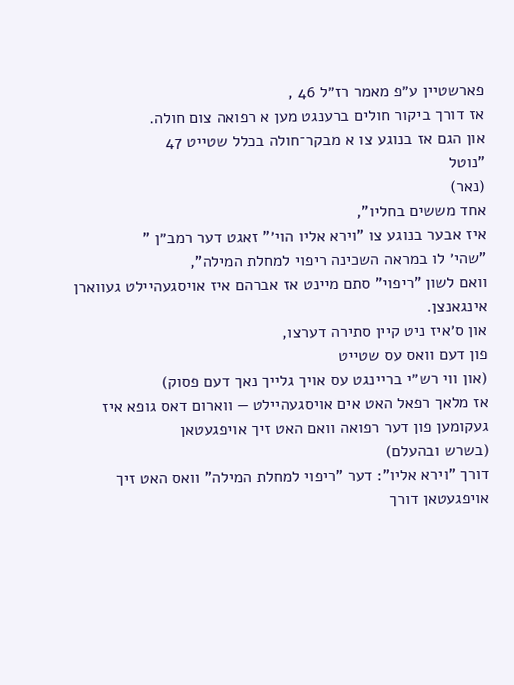פארשטיין ע״פ מאמר רז״ל 46 ,
אז דורך ביקור חולים ברענגט מען א רפואה צום חולה.
און הגם אז בנוגע צו א מבקר־חולה בכלל שטייט 47
"נוטל
(נאר)
אחד מששים בחליו",
איז אבער בנוגע צו "וירא אליו הוי׳" זאגט דער רמב״ן "
"שהי׳ לו במראה השכינה ריפוי למחלת המילה",
וואם לשון "ריפוי" סתם מיינט אז אברהם איז אויסגעהיילט געווארן אינגאנצן.
און ס׳איז ניט קיין סתירה דערצו,
פון דעם וואס עס שטייט
(און ווי רש״י בריינגט עס אויך גלייך נאך דעם פסוק)
אז מלאך רפאל האט אים אויסגעהיילט — ווארום דאס גופא איז געקומען פון דער רפואה וואם האט זיך אויפגעטאן
(בשרש ובהעלם)
דורך "וירא אליו": דער "ריפוי למחלת המילה" וואס האט זיך אויפגעטאן דורך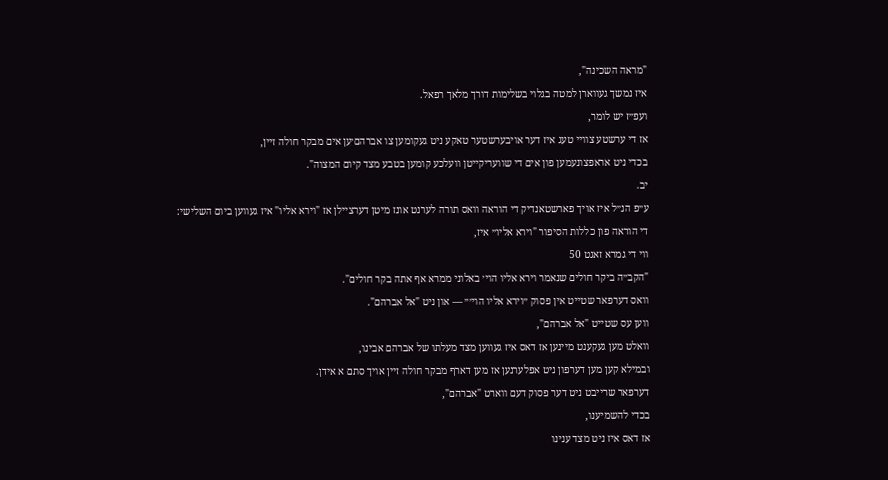"מראה השכינה",
איז נמשך געווארן למטה בגלוי בשלימות דורך מלאך רפאל.
ועפ״ז יש לומר,
אז די ערשטע צוויי טעג איז דער אויבערשטער טאקע ניט געקומען צו אברהם׳ען אים מבקר חולה זיין,
בכדי ניט אראפצונעמען פון אים די שוועריקייטן וועלכע קומען בטבע מצד קיום המצוה".
יב.
ע״פ הנ״ל איז אויך פארשטאנדיק די הוראה וואס תורה לערנט אונז מיטן דערציילן אז "וירא אליו" איז געווען ביום השלישי:
די הוראה פון כללות הסיפור "וירא אליו״ איז,
ווי די גמרא זאגט 50
"הקב״ה ביקר חולים שנאמר וירא אליו הוי׳ באלוני ממרא אף אתה בקר חולים".
וואס דערפאר שטייט אין פסוק ״וירא אליו הוי׳״ — און ניט "אל אברהם".
ווען עס שטייט "אל אברהם",
וואלט מען געקענט מיינען אז דאס איז געווען מצד מעלתו של אברהם אבינו,
ובמילא קען מען דערפון ניט אפלערנען אז מען דארף מבקר חולה זיין אויך סתם א אידן.
דערפאר שרייבט ניט דער פסוק דעם ווארט "אברהם",
בכדי להשמיענו,
אז דאס איז ניט מצד ענינו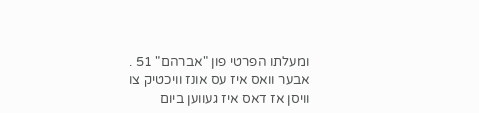ומעלתו הפרטי פון "אברהם" 51 .
אבער וואס איז עס אונז וויכטיק צו וויסן אז דאס איז געווען ביום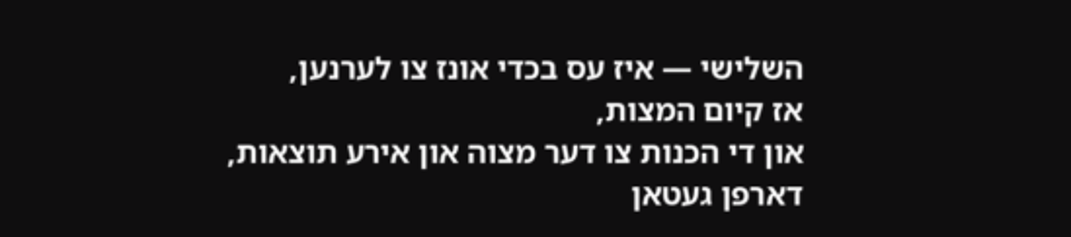השלישי — איז עס בכדי אונז צו לערנען,
אז קיום המצות,
און די הכנות צו דער מצוה און אירע תוצאות,
דארפן געטאן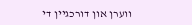ווערן און דורכגיין די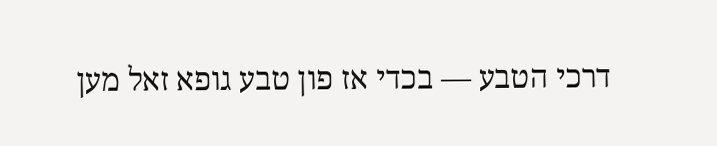דרכי הטבע — בכדי אז פון טבע גופא זאל מען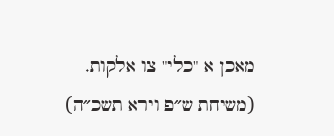מאכן א "כלי" צו אלקות.
(משיחת ש״פ וירא תשכ״ה)